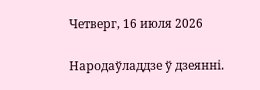Четверг, 16 июля 2026

Народаўладдзе ў дзеянні.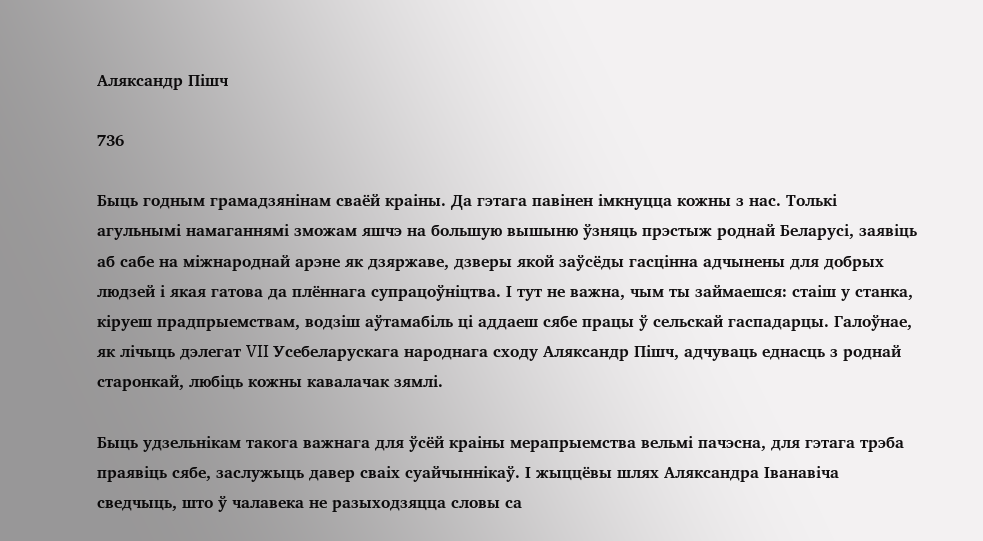Аляксандр Пішч

736

Быць годным грамадзянінам сваёй краіны. Да гэтага павінен імкнуцца кожны з нас. Толькі агульнымі намаганнямі зможам яшчэ на большую вышыню ўзняць прэстыж роднай Беларусі, заявіць аб сабе на міжнароднай арэне як дзяржаве, дзверы якой заўсёды гасцінна адчынены для добрых людзей і якая гатова да плённага супрацоўніцтва. І тут не важна, чым ты займаешся: стаіш у станка, кіруеш прадпрыемствам, водзіш аўтамабіль ці аддаеш сябе працы ў сельскай гаспадарцы. Галоўнае, як лічыць дэлегат VII Усебеларускага народнага сходу Аляксандр Пішч, адчуваць еднасць з роднай старонкай, любіць кожны кавалачак зямлі.

Быць удзельнікам такога важнага для ўсёй краіны мерапрыемства вельмі пачэсна, для гэтага трэба праявіць сябе, заслужыць давер сваіх суайчыннікаў. І жыццёвы шлях Аляксандра Іванавіча сведчыць, што ў чалавека не разыходзяцца словы са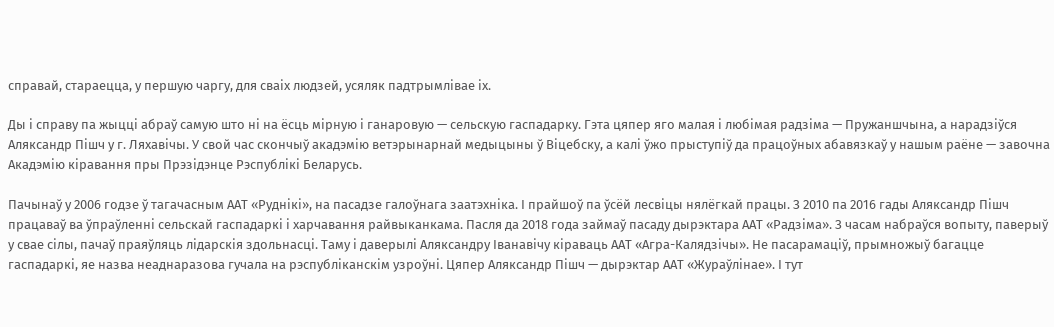справай, стараецца, у першую чаргу, для сваіх людзей, усяляк падтрымлівае іх.

Ды і справу па жыцці абраў самую што ні на ёсць мірную і ганаровую — сельскую гаспадарку. Гэта цяпер яго малая і любімая радзіма — Пружаншчына, а нарадзіўся Аляксандр Пішч у г. Ляхавічы. У свой час скончыў акадэмію ветэрынарнай медыцыны ў Віцебску, а калі ўжо прыступіў да працоўных абавязкаў у нашым раёне — завочна Акадэмію кіравання пры Прэзідэнце Рэспублікі Беларусь.

Пачынаў у 2006 годзе ў тагачасным ААТ «Руднікі», на пасадзе галоўнага заатэхніка. І прайшоў па ўсёй лесвіцы нялёгкай працы. З 2010 па 2016 гады Аляксандр Пішч працаваў ва ўпраўленні сельскай гаспадаркі і харчавання райвыканкама. Пасля да 2018 года займаў пасаду дырэктара ААТ «Радзіма». З часам набраўся вопыту, паверыў у свае сілы, пачаў праяўляць лідарскія здольнасці. Таму і даверылі Аляксандру Іванавічу кіраваць ААТ «Агра-Калядзічы». Не пасарамаціў, прымножыў багацце гаспадаркі, яе назва неаднаразова гучала на рэспубліканскім узроўні. Цяпер Аляксандр Пішч — дырэктар ААТ «Жураўлінае». І тут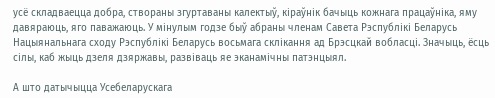усё складваецца добра, створаны згуртаваны калектыў, кіраўнік бачыць кожнага працаўніка, яму давяраюць, яго паважаюць. У мінулым годзе быў абраны членам Савета Рэспублікі Беларусь Нацыянальнага сходу Рэспублікі Беларусь восьмага склікання ад Брэсцкай вобласці. Значыць, ёсць сілы, каб жыць дзеля дзяржавы, развіваць яе эканамічны патэнцыял.

А што датычыцца Усебеларускага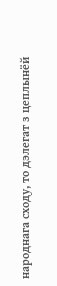народнага сходу, то дэлегат з цеплынёй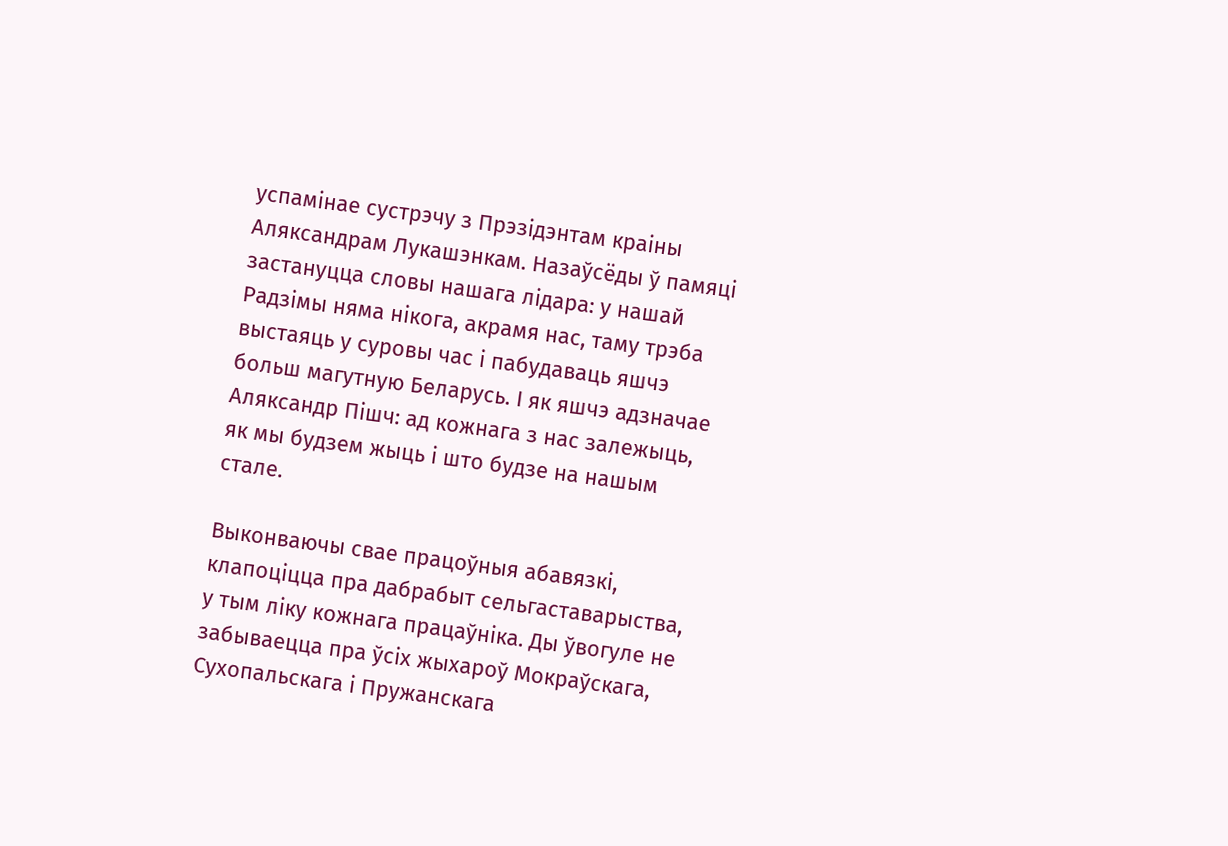успамінае сустрэчу з Прэзідэнтам краіны Аляксандрам Лукашэнкам. Назаўсёды ў памяці застануцца словы нашага лідара: у нашай Радзімы няма нікога, акрамя нас, таму трэба выстаяць у суровы час і пабудаваць яшчэ больш магутную Беларусь. І як яшчэ адзначае Аляксандр Пішч: ад кожнага з нас залежыць, як мы будзем жыць і што будзе на нашым стале.

Выконваючы свае працоўныя абавязкі, клапоціцца пра дабрабыт сельгаставарыства, у тым ліку кожнага працаўніка. Ды ўвогуле не забываецца пра ўсіх жыхароў Мокраўскага, Сухопальскага і Пружанскага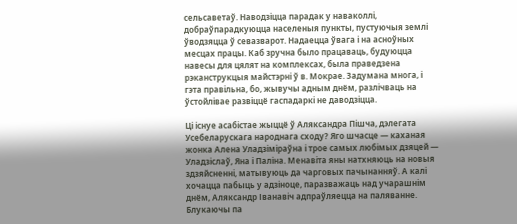сельсаветаў. Наводзіцца парадак у наваколлі, добраўпарадкуюцца населеныя пункты, пустуючыя землі ўводзяцца ў севазварот. Надаецца ўвага і на асноўных месцах працы. Каб зручна было працаваць, будуюцца навесы для цялят на комплексах, была праведзена рэканструкцыя майстэрні ў в. Мокрае. Задумана многа, і гэта правільна, бо, жывучы адным днём, разлічваць на ўстойлівае развіццё гаспадаркі не даводзіцца.

Ці існуе асабістае жыццё ў Аляксандра Пішча, дэлегата Усебеларускага народнага сходу? Яго шчасце — каханая жонка Алена Уладзіміраўна і трое самых любімых дзяцей — Уладзіслаў, Яна і Паліна. Менавіта яны натхняюць на новыя здзяйсненні, матывуюць да чарговых пачынанняў. А калі хочацца пабыць у адзіноце, паразважаць над учарашнім днём, Аляксандр Іванавіч адпраўляецца на паляванне. Блукаючы па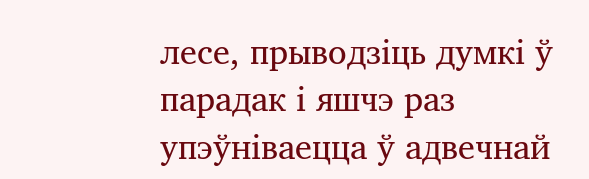лесе, прыводзіць думкі ў парадак і яшчэ раз упэўніваецца ў адвечнай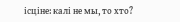ісціне: калі не мы, то хто?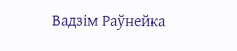Вадзім Раўнейка